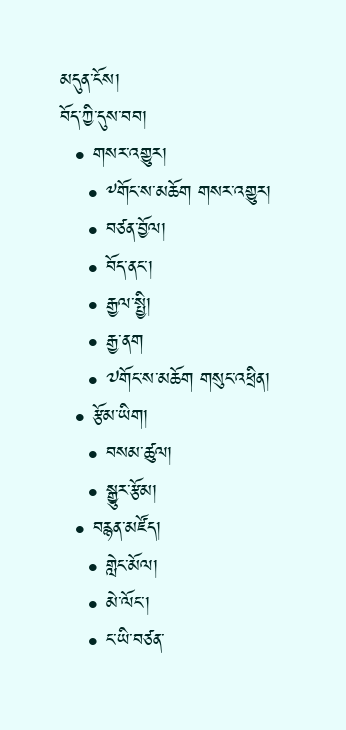མདུན་ངོས།
བོད་ཀྱི་དུས་བབ།
  • གསར་འགྱུར།
    • ༸གོང་ས་མཆོག གསར་འགྱུར།
    • བཙན་བྱོལ།
    • བོད་ནང་།
    • རྒྱལ་སྤྱི།
    • རྒྱ་ནག
    • ༧གོང་ས་མཆོག གསུང་འཕྲིན།
  • རྩོམ་ཡིག།
    • བསམ་ཚུལ།
    • སྒྱུར་རྩོམ།
  • བརྙན་མཛོད།
    • གླེང་མོལ།
    • མེ་ལོང་།
    • ང་ཡི་བཙན་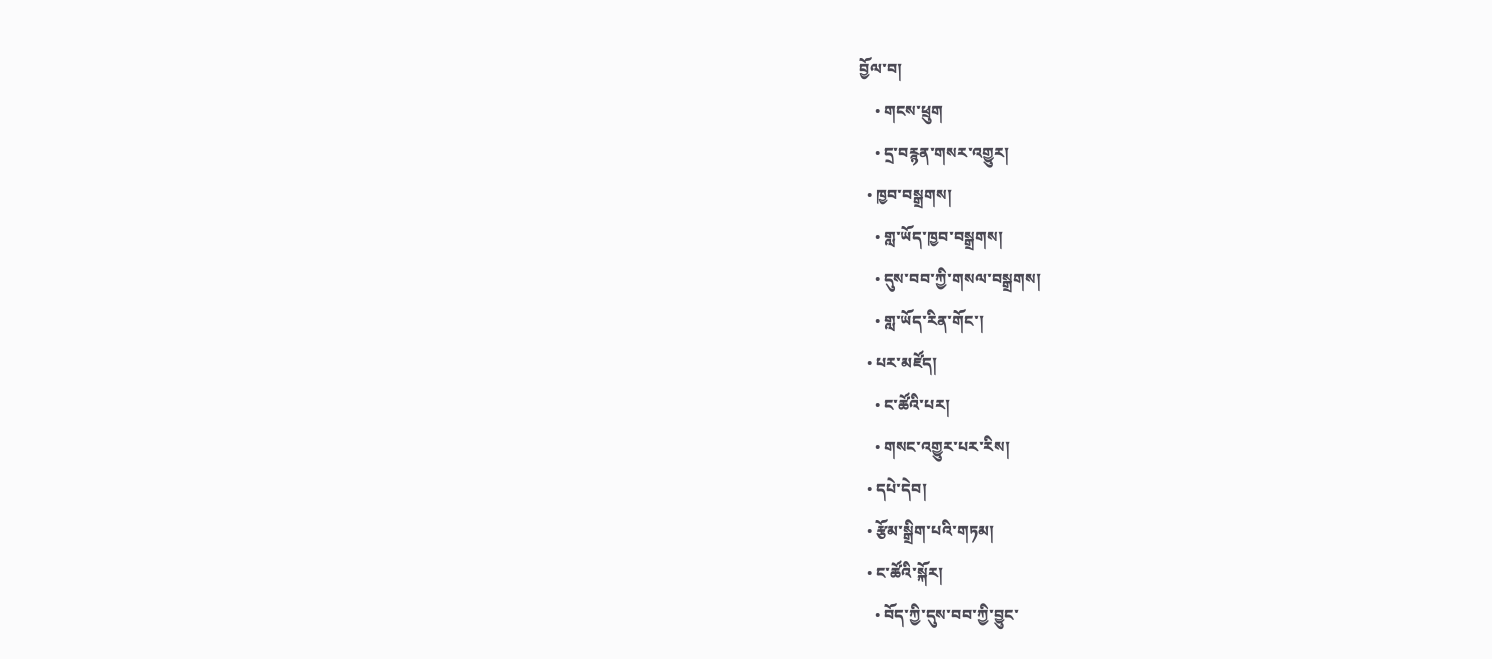བྱོལ་བ།
    • གངས་ཕྲུག
    • དྲ་བརྙན་གསར་འགྱུར།
  • ཁྱབ་བསྒྲགས།
    • གླ་ཡོད་ཁྱབ་བསྒྲགས།
    • དུས་བབ་ཀྱི་གསལ་བསྒྲགས།
    • གླ་ཡོད་རིན་གོང་།
  • པར་མཛོད།
    • ང་ཚོའི་པར།
    • གསང་འགྱུར་པར་རིས།
  • དཔེ་དེབ།
  • རྩོམ་སྒྲིག་པའི་གཏམ།
  • ང་ཚོའི་སྐོར།
    • བོད་ཀྱི་དུས་བབ་ཀྱི་བྱུང་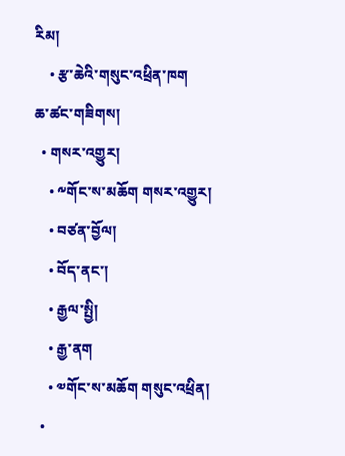རིམ།
    • རྩ་ཆེའི་གསུང་འཕྲིན་ཁག
ཆ་ཚང་གཟིགས།
  • གསར་འགྱུར།
    • ༸གོང་ས་མཆོག གསར་འགྱུར།
    • བཙན་བྱོལ།
    • བོད་ནང་།
    • རྒྱལ་སྤྱི།
    • རྒྱ་ནག
    • ༧གོང་ས་མཆོག གསུང་འཕྲིན།
  •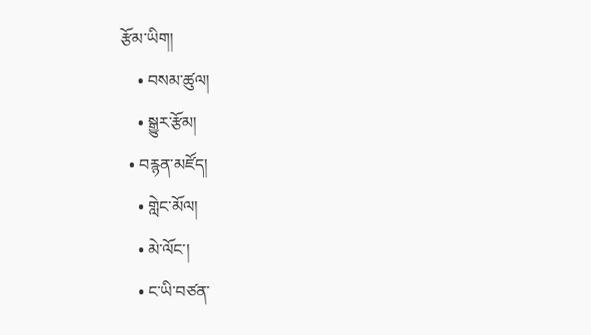རྩོམ་ཡིག།
    • བསམ་ཚུལ།
    • སྒྱུར་རྩོམ།
  • བརྙན་མཛོད།
    • གླེང་མོལ།
    • མེ་ལོང་།
    • ང་ཡི་བཙན་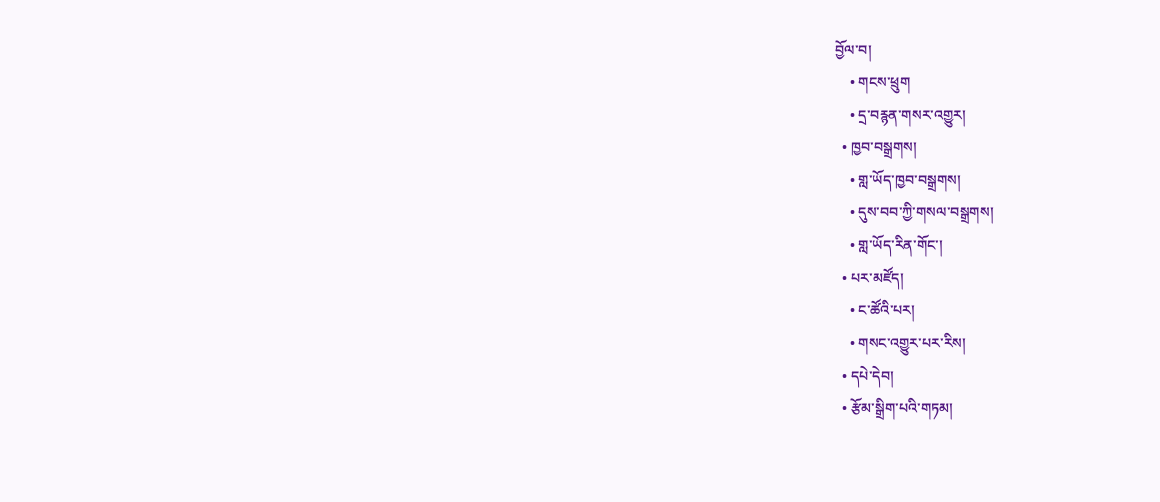བྱོལ་བ།
    • གངས་ཕྲུག
    • དྲ་བརྙན་གསར་འགྱུར།
  • ཁྱབ་བསྒྲགས།
    • གླ་ཡོད་ཁྱབ་བསྒྲགས།
    • དུས་བབ་ཀྱི་གསལ་བསྒྲགས།
    • གླ་ཡོད་རིན་གོང་།
  • པར་མཛོད།
    • ང་ཚོའི་པར།
    • གསང་འགྱུར་པར་རིས།
  • དཔེ་དེབ།
  • རྩོམ་སྒྲིག་པའི་གཏམ།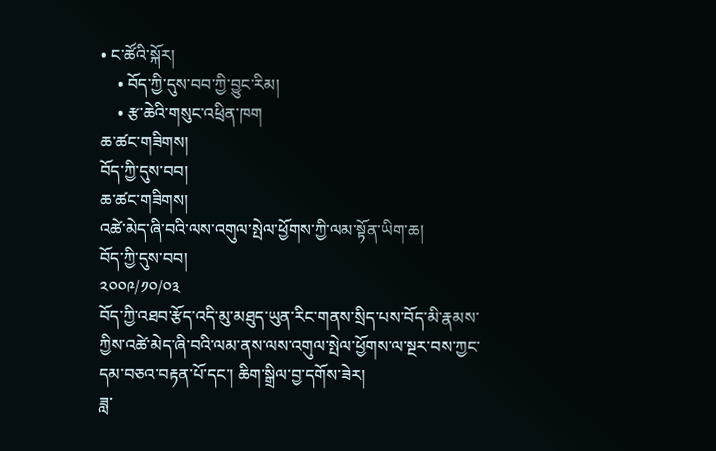• ང་ཚོའི་སྐོར།
    • བོད་ཀྱི་དུས་བབ་ཀྱི་བྱུང་རིམ།
    • རྩ་ཆེའི་གསུང་འཕྲིན་ཁག
ཆ་ཚང་གཟིགས།
བོད་ཀྱི་དུས་བབ།
ཆ་ཚང་གཟིགས།
འཚེ་མེད་ཞི་བའི་ལས་འགུལ་སྤེལ་ཕྱོགས་ཀྱི་ལམ་སྟོན་ཡིག་ཆ།
བོད་ཀྱི་དུས་བབ།
༢༠༠༩/༡༠/༠༣
བོད་ཀྱི་འཐབ་རྩོད་འདི་མུ་མཐུད་ཡུན་རིང་གནས་སྲིད་པས་བོད་མི་རྣམས་ཀྱིས་འཚེ་མེད་ཞི་བའི་ལམ་ནས་ལས་འགུལ་སྤེལ་ཕྱོགས་ལ་སྔར་བས་ཀྱང་དམ་བཅའ་བརྟན་པོ་དང་། ཆིག་སྒྲིལ་བྱ་དགོས་ཟེར།
ཟླ་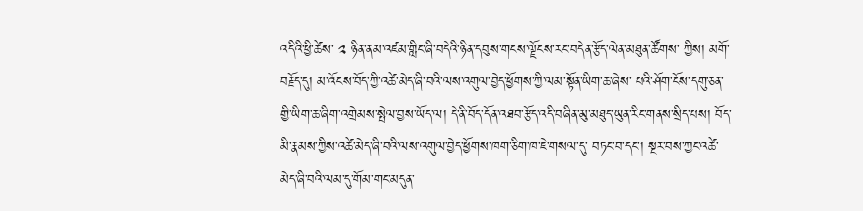འདིའི་ཕྱི་ཚེས་ ༢ ཉིན་ནམ་འཛམ་གླིང་ཞི་བདེའི་ཉིན་དབུས་གངས་ལྗོངས་རང་བདེན་རྩོད་ལེན་མཐུན་ཚོགས་ ཀྱིས། མགོ་བརྗོད་དུ། མ་འོངས་བོད་ཀྱི་འཚེ་མེད་ཞི་བའི་ལས་འགུལ་བྱེད་ཕྱོགས་ཀྱི་ལམ་སྟོན་ཡིག་ཆ་ཞེས་ པའི་ཤོག་ངོས་དགུ་ཅན་གྱི་ཡིག་ཆ་ཞིག་འགྲེམས་སྤེལ་བྱས་ཡོད་ལ། དེ་ནི་བོད་དོན་འཐབ་རྩོད་འདི་བཞིན་མུ་མཐུད་ཡུན་རིང་གནས་སྲིད་པས། བོད་མི་རྣམས་ཀྱིས་འཚེ་མེད་ཞི་བའི་ལས་འགུལ་བྱེད་ཕྱོགས་ཁག་ཅིག་ཁ་ཇེ་གསལ་དུ་ བཏང་བ་དང་། སྔར་བས་ཀྱང་འཚེ་མེད་ཞི་བའི་ལམ་དུ་གོམ་གང་མདུན་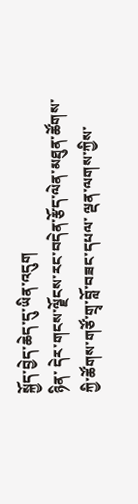སྐྱོད་བྱེད་ཆེད་དུ་ཡིན་འདུག
ཉིན་ དེར་གངས་ལྗོངས་རང་བདེན་རྩོད་ལེན་མཐུན་ཚོགས་ཀྱི་ཚོགས་གཙོ་གྲྭ་བློ་བཟང་དཔལ་ ལྡན་ལགས་ཀྱིས་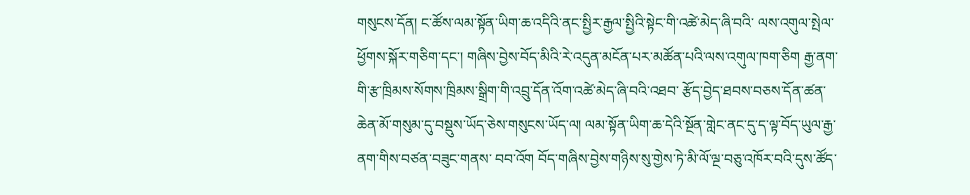གསུངས་དོན། ང་ཚོས་ལམ་སྟོན་ཡིག་ཆ་འདིའི་ནང་སྤྱིར་རྒྱལ་སྤྱིའི་སྟེང་གི་འཚེ་མེད་ཞི་བའི་ ལས་འགུལ་སྤེལ་ཕྱོགས་སྐོར་གཅིག་དང་། གཞིས་བྱེས་བོད་མིའི་རེ་འདུན་མངོན་པར་མཚོན་པའི་ལས་འགུལ་ཁག་ཅིག རྒྱ་ནག་གི་རྩ་ཁྲིམས་སོགས་ཁྲིམས་སྒྲིག་གི་འབྲུ་དོན་འོག་འཚེ་མེད་ཞི་བའི་འཐབ་ རྩོད་བྱེད་ཐབས་བཅས་དོན་ཚན་ཆེན་མོ་གསུམ་དུ་བསྡུས་ཡོད་ཅེས་གསུངས་ཡོད་ལ། ལམ་སྟོན་ཡིག་ཆ་དེའི་སྔོན་གླེང་ནང་དུ་ད་ལྟ་བོད་ཡུལ་རྒྱ་ནག་གིས་བཙན་བཟུང་གནས་ བབ་འོག བོད་གཞིས་བྱེས་གཉིས་སུ་གྱེས་ཏེ་མི་ལོ་ལྔ་བཅུ་འཁོར་བའི་དུས་ཚོད་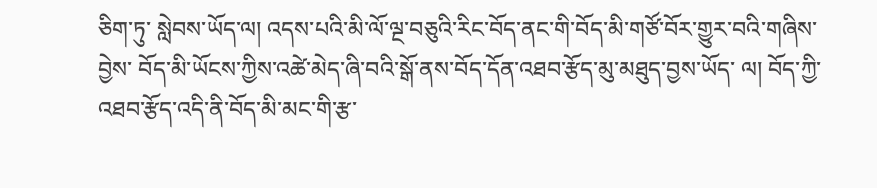ཅིག་ཏུ་ སླེབས་ཡོད་ལ། འདས་པའི་མི་ལོ་ལྔ་བཅུའི་རིང་བོད་ནང་གི་བོད་མི་གཙོ་བོར་གྱུར་བའི་གཞིས་བྱེས་ བོད་མི་ཡོངས་ཀྱིས་འཚེ་མེད་ཞི་བའི་སྒོ་ནས་བོད་དོན་འཐབ་རྩོད་མུ་མཐུད་བྱས་ཡོད་ ལ། བོད་ཀྱི་འཐབ་རྩོད་འདི་ནི་བོད་མི་མང་གི་རྩ་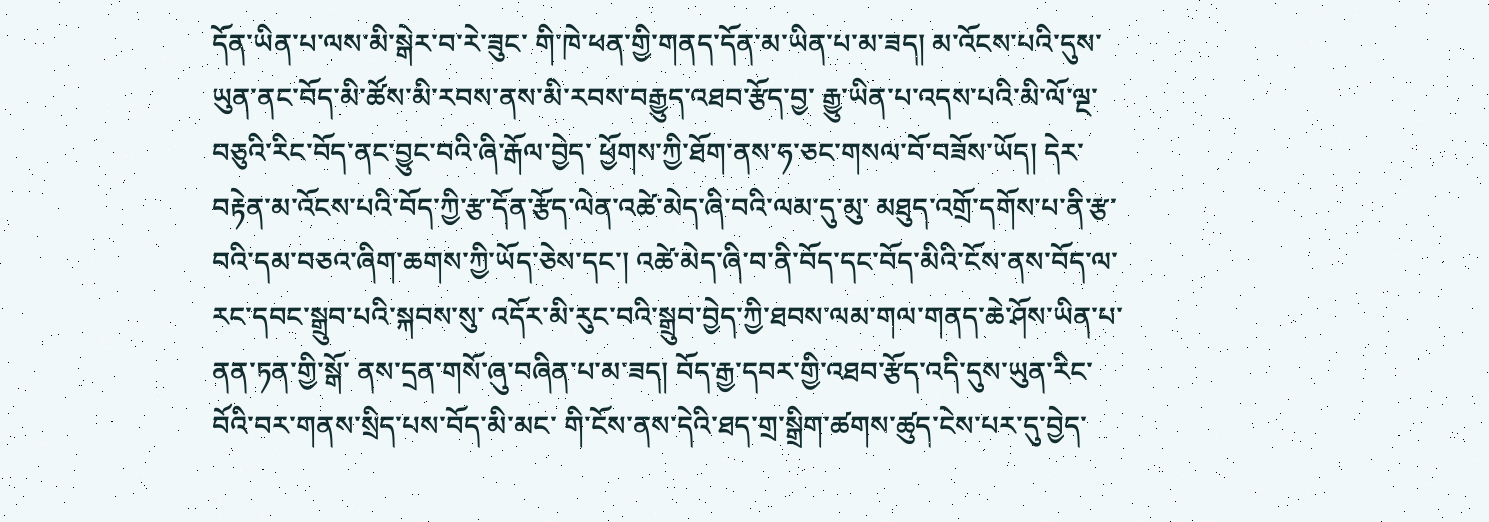དོན་ཡིན་པ་ལས་མི་སྒེར་བ་རེ་ཟུང་ གི་ཁེ་ཕན་གྱི་གནད་དོན་མ་ཡིན་པ་མ་ཟད། མ་འོངས་པའི་དུས་ཡུན་ནང་བོད་མི་ཚོས་མི་རབས་ནས་མི་རབས་བརྒྱུད་འཐབ་རྩོད་བྱ་ རྒྱུ་ཡིན་པ་འདས་པའི་མི་ལོ་ལྔ་བཅུའི་རིང་བོད་ནང་བྱུང་བའི་ཞི་རྒོལ་བྱེད་ ཕྱོགས་ཀྱི་ཐོག་ནས་ཧ་ཅང་གསལ་བོ་བཟོས་ཡོད། དེར་བརྟེན་མ་འོངས་པའི་བོད་ཀྱི་རྩ་དོན་རྩོད་ལེན་འཚེ་མེད་ཞི་བའི་ལམ་དུ་མུ་ མཐུད་འགྲོ་དགོས་པ་ནི་རྩ་བའི་དམ་བཅའ་ཞིག་ཆགས་ཀྱི་ཡོད་ཅེས་དང་། འཚེ་མེད་ཞི་བ་ནི་བོད་དང་བོད་མིའི་ངོས་ནས་བོད་ལ་རང་དབང་སྒྲུབ་པའི་སྐབས་སུ་ འདོར་མི་རུང་བའི་སྒྲུབ་བྱེད་ཀྱི་ཐབས་ལམ་གལ་གནད་ཆེ་ཤོས་ཡིན་པ་ནན་ཏན་གྱི་སྒོ་ ནས་དྲན་གསོ་ཞུ་བཞིན་པ་མ་ཟད། བོད་རྒྱ་དབར་གྱི་འཐབ་རྩོད་འདི་དུས་ཡུན་རིང་བོའི་བར་གནས་སྲིད་པས་བོད་མི་མང་ གི་ངོས་ནས་དེའི་ཐད་གྲ་སྒྲིག་ཚགས་ཚུད་ངེས་པར་དུ་བྱེད་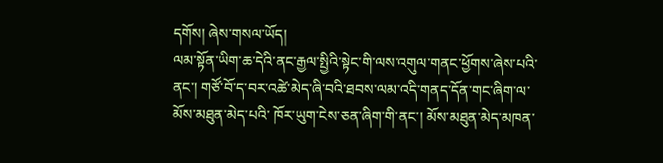དགོས། ཞེས་གསལ་ཡོད།
ལམ་སྟོན་ཡིག་ཆ་དེའི་ནང་རྒྱལ་སྤྱིའི་སྟེང་གི་ལས་འགུལ་གནང་ཕྱོགས་ཞེས་པའི་ནང་། གཙོ་བོ་ད་བར་འཚེ་མེད་ཞི་བའི་ཐབས་ལམ་འདི་གནད་དོན་གང་ཞིག་ལ་མོས་མཐུན་མེད་པའི་ ཁོར་ཡུག་ངེས་ཅན་ཞིག་གི་ནང་། མོས་མཐུན་མེད་མཁན་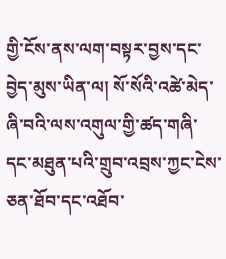གྱི་ངོས་ནས་ལག་བསྟར་བྱས་དང་བྱེད་མུས་ཡིན་ལ། སོ་སོའི་འཚེ་མེད་ཞི་བའི་ལས་འགུལ་གྱི་ཚད་གཞི་དང་མཐུན་པའི་གྲུབ་འབྲས་ཀྱང་ངེས་ ཅན་ཐོབ་དང་འཐོབ་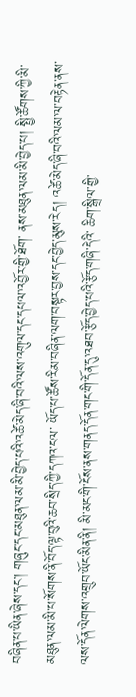བཞིན་པ་ཡིན་ཞེས་དང་། གཞུང་དང་མཐུན་ལམ་མི་བྱེད་པའི་འཚེ་མེད་ཞི་བའི་ལས་འགུལ་དང་དཔལ་འབྱོར་གྱི་ཐོག་ ནས་མཐུན་ལམ་མི་བྱེད་པ། སྤྱི་ཚོགས་ཀྱི་མི་མཐུན་ལམ་མི་པ་སོགས་ནི་བོད་ལྟ་བུའི་ཆབ་སྲིད་ཀྱི་དཀའ་ངལ་ ཡོད་པ་ཚོས་རིམ་བཞིན་ལག་བསྟར་བྱས་དང་བྱེད་མུས་རེད། འཚེ་མེད་ཞི་བའི་ལམ་ལ་བརྟེན་ནས་ལས་དོན་ལེགས་འགྲུབ་ཡོང་མིན་ནི། མི་མང་གི་ངོས་ནས་གནད་དོན་གང་གི་དོན་དུ་འཐབ་རྩོད་བྱེད་པའི་རྩོད་གཞི་དེའི་ ཆིག་སྒྲིལ་གྱི་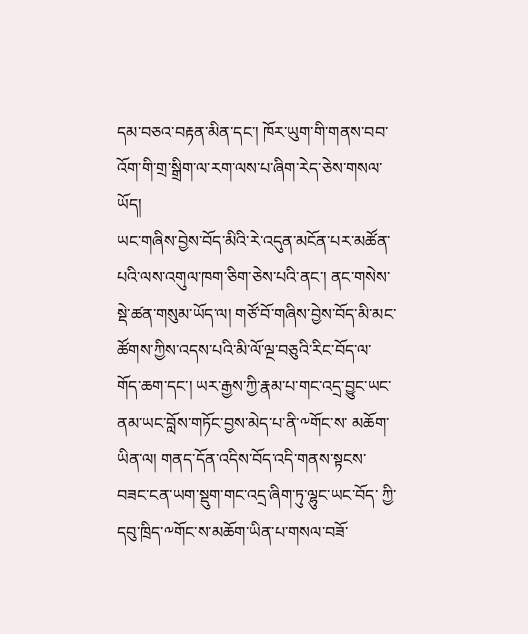དམ་བཅའ་བརྟན་མིན་དང་། ཁོར་ཡུག་གི་གནས་བབ་འོག་གི་གྲ་སྒྲིག་ལ་རག་ལས་པ་ཞིག་རེད་ཅེས་གསལ་ཡོད།
ཡང་གཞིས་བྱེས་བོད་མིའི་རེ་འདུན་མངོན་པར་མཚོན་པའི་ལས་འགུལ་ཁག་ཅིག་ཅེས་པའི་ནང་། ནང་གསེས་སྡེ་ཚན་གསུམ་ཡོད་ལ། གཙོ་བོ་གཞིས་བྱེས་བོད་མི་མང་ཚོགས་ཀྱིས་འདས་པའི་མི་ལོ་ལྔ་བཅུའི་རིང་བོད་ལ་ གོད་ཆག་དང་། ཡར་རྒྱས་ཀྱི་རྣམ་པ་གང་འདྲ་བྱུང་ཡང་ནམ་ཡང་བློས་གཏོང་བྱས་མེད་པ་ནི་༸གོང་ས་ མཆོག་ཡིན་ལ། གནད་དོན་འདིས་བོད་འདི་གནས་སྟངས་བཟང་ངན་ཡག་སྡུག་གང་འདྲ་ཞིག་ཏུ་ལྷུང་ཡང་བོད་ ཀྱི་དབུ་ཁྲིད་༸གོང་ས་མཆོག་ཡིན་པ་གསལ་བཟོ་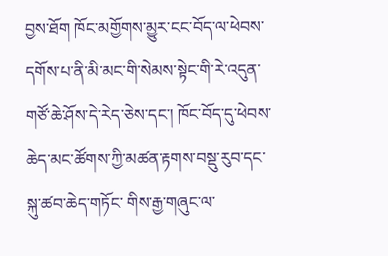བྱས་ཐོག ཁོང་མགྱོགས་མྱུར་ངང་བོད་ལ་ཕེབས་དགོས་པ་ནི་མི་མང་གི་སེམས་སྟེང་གི་རེ་འདུན་ གཙོ་ཆེ་ཤོས་དེ་རེད་ཅེས་དང་། ཁོང་བོད་དུ་ཕེབས་ཆེད་མང་ཚོགས་ཀྱི་མཚན་རྟགས་བསྡུ་རུབ་དང་སྐུ་ཚབ་ཆེད་གཏོང་ གིས་རྒྱ་གཞུང་ལ་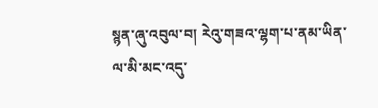སྙན་ཞུ་འབུལ་བ། རེའུ་གཟའ་ལྷག་པ་ནམ་ཡིན་ལ་མི་མང་འདུ་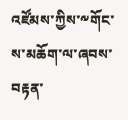འཛོམས་ཀྱིས་༸གོང་ས་མཆོག་ལ་ཞབས་བརྟན་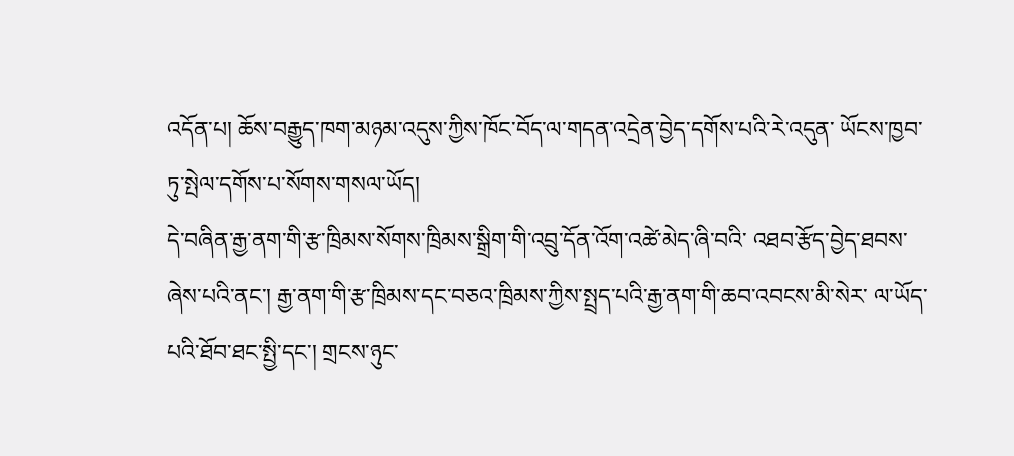འདོན་པ། ཆོས་བརྒྱུད་ཁག་མཉམ་འདུས་ཀྱིས་ཁོང་བོད་ལ་གདན་འདྲེན་བྱེད་དགོས་པའི་རེ་འདུན་ ཡོངས་ཁྱབ་ཏུ་སྤེལ་དགོས་པ་སོགས་གསལ་ཡོད།
དེ་བཞིན་རྒྱ་ནག་གི་རྩ་ཁྲིམས་སོགས་ཁྲིམས་སྒྲིག་གི་འབྲུ་དོན་འོག་འཚེ་མེད་ཞི་བའི་ འཐབ་རྩོད་བྱེད་ཐབས་ཞེས་པའི་ནང་། རྒྱ་ནག་གི་རྩ་ཁྲིམས་དང་བཅའ་ཁྲིམས་ཀྱིས་སྤྲད་པའི་རྒྱ་ནག་གི་ཆབ་འབངས་མི་སེར་ ལ་ཡོད་པའི་ཐོབ་ཐང་སྤྱི་དང་། གྲངས་ཉུང་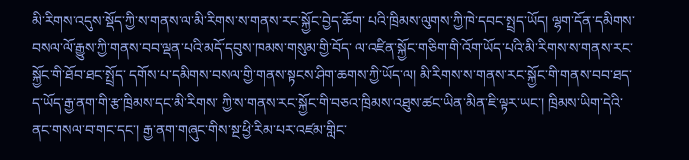མི་རིགས་འདུས་སྡོད་ཀྱི་ས་གནས་ལ་མི་རིགས་ས་གནས་རང་སྐྱོང་བྱེད་ཆོག་ པའི་ཁྲིམས་ལུགས་ཀྱི་ཁེ་དབང་སྤྲད་ཡོད། ལྷག་དོན་དམིགས་བསལ་ལོ་རྒྱུས་ཀྱི་གནས་བབ་ལྡན་པའི་མདོ་དབུས་ཁམས་གསུམ་གྱི་བོད་ ལ་འཛིན་སྐྱོང་གཅིག་གི་འོག་ཡོད་པའི་མི་རིགས་ས་གནས་རང་སྐྱོང་གི་ཐོབ་ཐང་སྤྲོད་ དགོས་པ་དམིགས་བསལ་གྱི་གནས་སྟངས་ཤིག་ཆགས་ཀྱི་ཡོད་ལ། མི་རིགས་ས་གནས་རང་སྐྱོང་གི་གནས་བབ་ཐད་ད་ཡོད་རྒྱ་ནག་གི་རྩ་ཁྲིམས་དང་མི་རིགས་ ཀྱི་ས་གནས་རང་སྐྱོང་གི་བཅའ་ཁྲིམས་འཐུས་ཚང་ཡིན་མིན་ཇི་ལྟར་ཡང་། ཁྲིམས་ཡིག་དེའི་ནང་གསལ་བ་གང་དང་། རྒྱ་ནག་གཞུང་གིས་སྔ་ཕྱི་རིམ་པར་འཛམ་གླིང་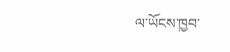ལ་ཡོངས་ཁྱབ་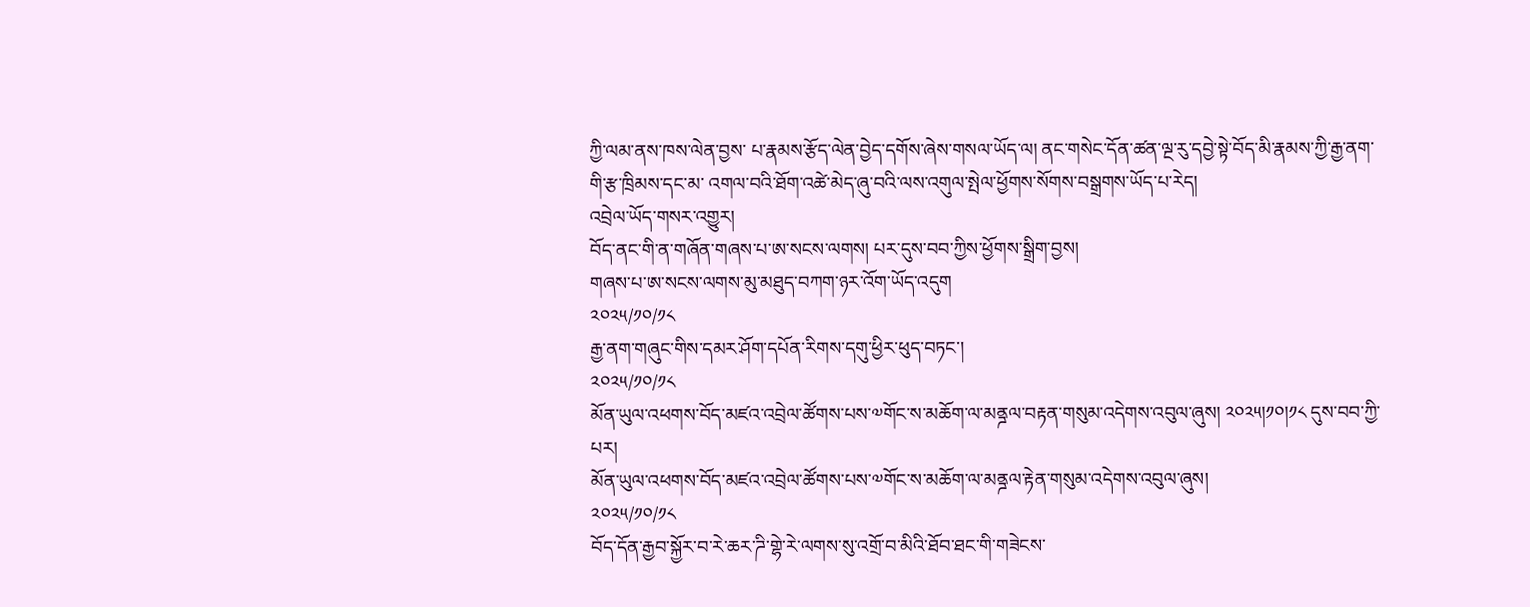ཀྱི་ལམ་ནས་ཁས་ལེན་བྱས་ པ་རྣམས་རྩོད་ལེན་བྱེད་དགོས་ཞེས་གསལ་ཡོད་ལ། ནང་གསེང་དོན་ཚན་ལྔ་རུ་དབྱེ་སྟེ་བོད་མི་རྣམས་ཀྱི་རྒྱ་ནག་གི་རྩ་ཁྲིམས་དང་མ་ འགལ་བའི་ཐོག་འཚེ་མེད་ཞུ་བའི་ལས་འགུལ་སྤེལ་ཕྱོགས་སོགས་བསྒྲགས་ཡོད་པ་རེད།
འབྲེལ་ཡོད་གསར་འགྱུར།
བོད་ནང་གི་ན་གཞོན་གཞས་པ་ཨ་སངས་ལགས། པར་དུས་བབ་ཀྱིས་ཕྱོགས་སྒྲིག་བྱས།
གཞས་པ་ཨ་སངས་ལགས་མུ་མཐུད་བཀག་ཉར་འོག་ཡོད་འདུག
༢༠༢༥/༡༠/༡༨
རྒྱ་ནག་གཞུང་གིས་དམར་ཤོག་དཔོན་རིགས་དགུ་ཕྱིར་ཕུད་བཏང་།
༢༠༢༥/༡༠/༡༨
མོན་ཡུལ་འཕགས་བོད་མཛའ་འབྲེལ་ཚོགས་པས་༧གོང་ས་མཆོག་ལ་མནྜལ་བརྟན་གསུམ་འདེགས་འབུལ་ཞུས། ༢༠༢༥།༡༠།༡༨ དུས་བབ་ཀྱི་པར།
མོན་ཡུལ་འཕགས་བོད་མཛའ་འབྲེལ་ཚོགས་པས་༧གོང་ས་མཆོག་ལ་མནྜལ་རྟེན་གསུམ་འདེགས་འབུལ་ཞུས།
༢༠༢༥/༡༠/༡༨
བོད་དོན་རྒྱབ་སྐྱོར་བ་རེ་ཆར་ཌི་གྷེ་རེ་ལགས་སུ་འགྲོ་བ་མིའི་ཐོབ་ཐང་གི་གཟེངས་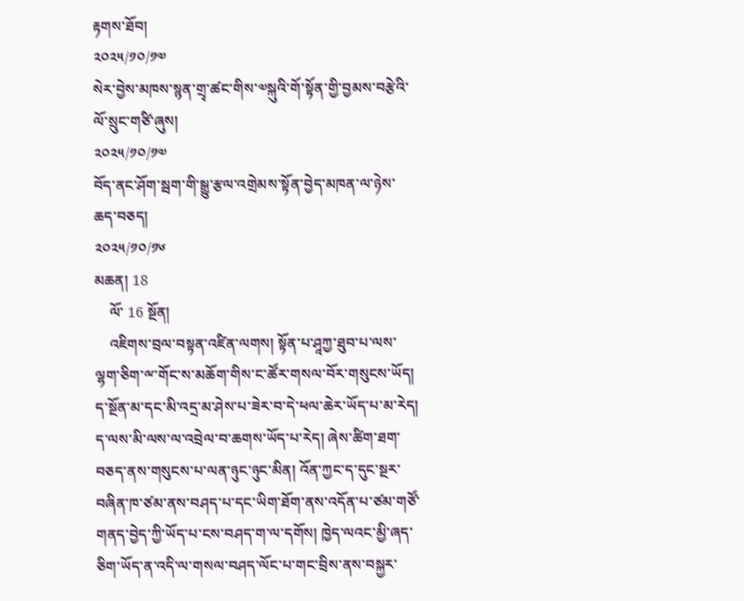རྟགས་ཐོབ།
༢༠༢༥/༡༠/༡༧
སེར་བྱེས་མཁས་སྙན་གྲྭ་ཚང་གིས་༧སྐུའི་གོ་སྟོན་གྱི་བྱམས་བརྩེའི་ལོ་སྲུང་གཙི་ཞུས།
༢༠༢༥/༡༠/༡༧
བོད་ནང་ཤོག་སྦག་གི་སྒྱུ་རྩལ་འགྲེམས་སྟོན་བྱེད་མཁན་ལ་ཉེས་ཆད་བཅད།
༢༠༢༥/༡༠/༡༦
མཆན། 18
    ལོ་ 16 སྔོན།
    འཇིགས་བྲལ་བསྟན་འཛིན་ལགས། སྟོན་པ་ཤཱཀྱ་ཐུབ་པ་ལས་ལྷག་ཅིག་ྋ་གོང་ས་མཆོག་གིས་ང་ཚོར་གསལ་བོར་གསུངས་ཡོད། ད་སྔོན་མ་དང་མི་འདྲ་མ་ཤེས་པ་ཟེར་བ་དེ་ཕལ་ཆེར་ཡོད་པ་མ་རེད། ད་ལས་མི་ལས་ལ་འབྲེལ་བ་ཆགས་ཡོད་པ་རེད། ཞེས་ཚིག་ཐག་བཅད་ནས་གསུངས་པ་ལན་ཉུང་ཉུང་མིན། འོན་ཀྱང་ད་དུང་སྔར་བཞིན་ཁ་ཙམ་ནས་བཤད་པ་དང་ཡིག་ཐོག་ནས་འདོན་པ་ཙམ་གཙོ་གནད་བྱེད་ཀྱི་ཡོད་པ་ངས་བཤད་ག་ལ་དགོས། ཁྱེད་ལའང་མྱི་ཞད་ཅིག་ཡོད་ན་འདི་ལ་གསལ་བཤད་ལོང་པ་གང་བྲིས་ནས་བསྐྱར་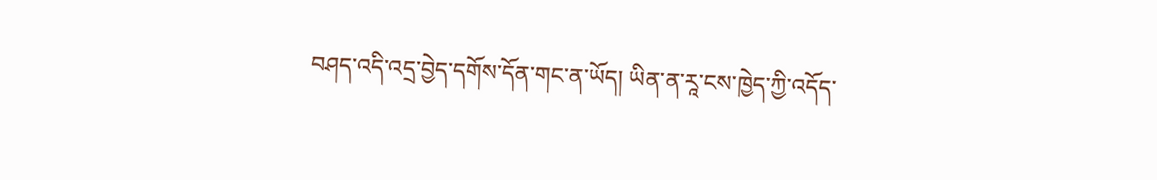བཤད་འདི་འདྲ་བྱེད་དགོས་དོན་གང་ན་ཡོད། ཡིན་ན་རཱ་ངས་ཁྱེད་ཀྱི་འདོད་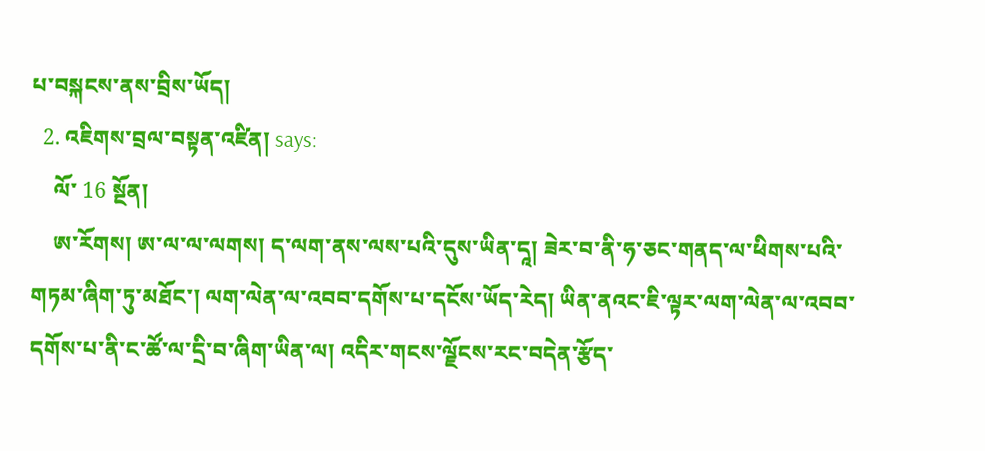པ་བསྐངས་ནས་བྲིས་ཡོད།
  2. འཇིགས་བྲལ་བསྟན་འཛིན། says:
    ལོ་ 16 སྔོན།
    ཨ་རོགས། ཨ་ལ་ལ་ལགས། ད་ལག་ནས་ལས་པའི་དུས་ཡིན་དཱ། ཟེར་བ་ནི་ཧ་ཅང་གནད་ལ་ཕིགས་པའི་གཏམ་ཞིག་ཏུ་མཐོང་། ལག་ལེན་ལ་འབབ་དགོས་པ་དངོས་ཡོད་རེད། ཡིན་ནའང་ཇི་ལྟར་ལག་ལེན་ལ་འབབ་དགོས་པ་ནི་ང་ཚོ་ལ་དྲི་བ་ཞིག་ཡིན་ལ། འདིར་གངས་ལྗོངས་རང་བདེན་རྩོད་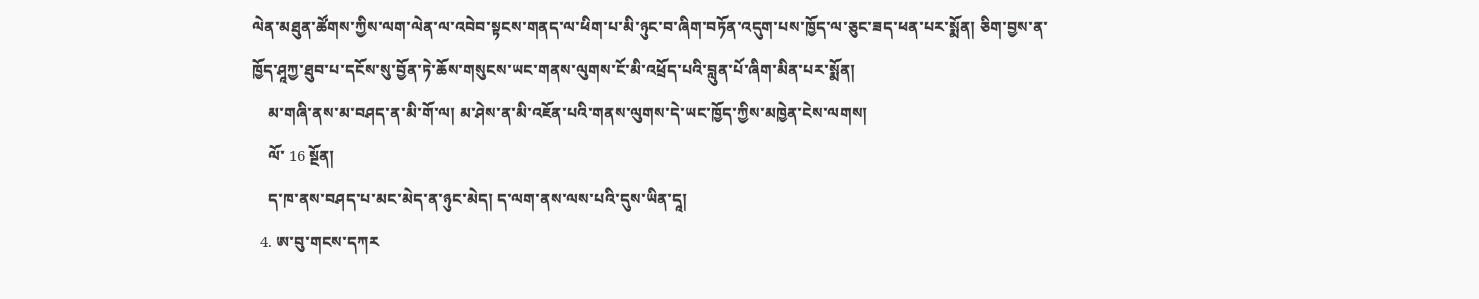ལེན་མཐུན་ཚོགས་ཀྱིས་ལག་ལེན་ལ་འབེབ་སྟངས་གནད་ལ་ཕིག་པ་མི་ཉུང་བ་ཞིག་བཏོན་འདུག་པས་ཁྱོད་ལ་ཅུང་ཟད་ཕན་པར་སྨོན། ཅིག་བྱས་ན་ཁྱོད་ཤཱཀྱ་ཐུབ་པ་དངོས་སུ་བྱོན་ཏེ་ཆོས་གསུངས་ཡང་གནས་ལུགས་ངོ་མི་འཕྲོད་པའི་བླུན་པོ་ཞིག་མིན་པར་སྨོན།
    མ་གཞི་ནས་མ་བཤད་ན་མི་གོ་ལ། མ་ཤེས་ན་མི་འཇོན་པའི་གནས་ལུགས་དེ་ཡང་ཁྱོད་ཀྱིས་མཁྱེན་ངེས་ལགས།
    ལོ་ 16 སྔོན།
    ད་ཁ་ནས་བཤད་པ་མང་མེད་ན་ཉུང་མེད། ད་ལག་ནས་ལས་པའི་དུས་ཡིན་དཱ།
  4. ཨ་བུ་གངས་དཀར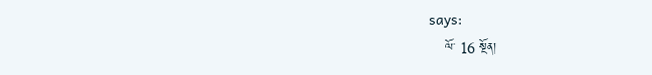says:
    ལོ་ 16 སྔོན།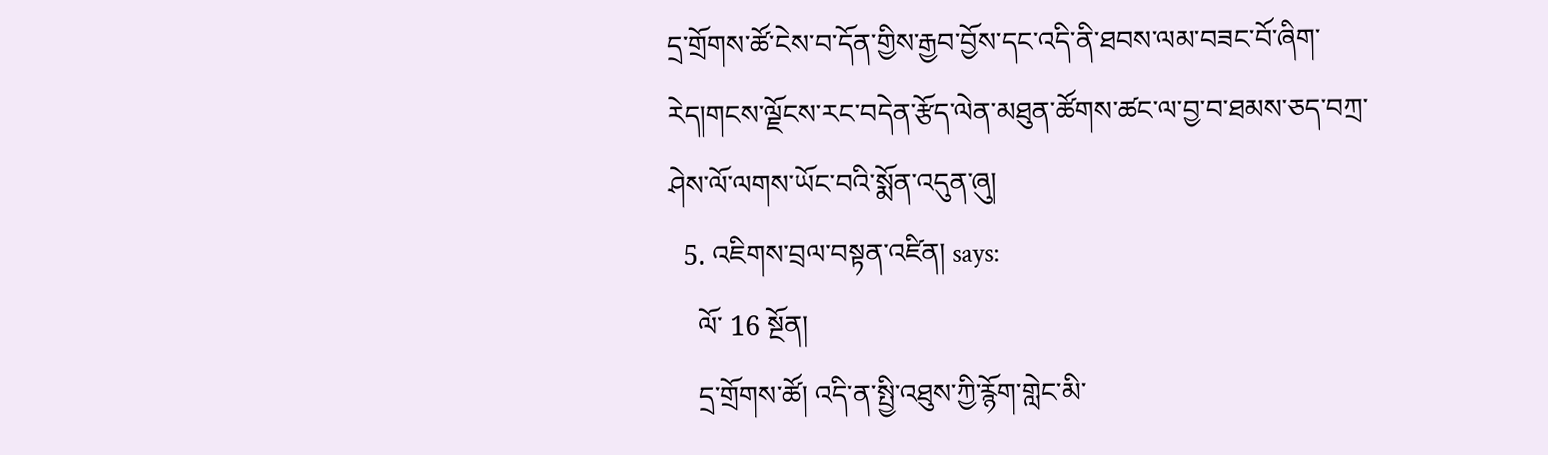དྲ་གྲོགས་ཚོ་ངེས་བ་དོན་གྱིས་རྒྱབ་བྱོས་དང་འདི་ནི་ཐབས་ལམ་བཟང་བོ་ཞིག་རེད།གངས་ལྗོངས་རང་བདེན་རྩོད་ལེན་མཐུན་ཚོགས་ཚང་ལ་བྱ་བ་ཐམས་ཅད་བཀྲ་ཤེས་ལོ་ལགས་ཡོང་བའི་སྨོན་འདུན་ཞུ།
  5. འཇིགས་བྲལ་བསྟན་འཛིན། says:
    ལོ་ 16 སྔོན།
    དྲ་གྲོགས་ཚོ། འདི་ན་སྤྱི་འཐུས་ཀྱི་རྙོག་གླེང་མི་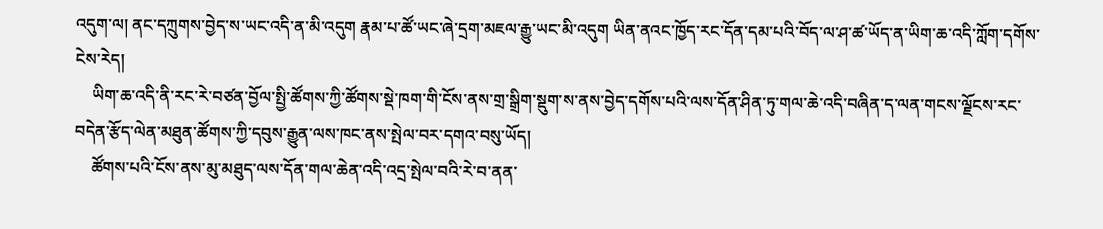འདུག་ལ། ནང་དཀྲུགས་བྱེད་ས་ཡང་འདི་ན་མི་འདུག རྣམ་པ་ཚོ་ཡང་ཞེ་དྲག་མཇལ་རྒྱུ་ཡང་མི་འདུག ཡིན་ནའང་ཁྱོད་རང་དོན་དམ་པའི་བོད་ལ་ཤ་ཚ་ཡོད་ན་ཡིག་ཆ་འདི་ཀློག་དགོས་ངེས་རེད།
    ཡིག་ཆ་འདི་ནི་རང་རེ་བཙན་བྱོལ་སྤྱི་ཚོགས་ཀྱི་ཚོགས་སྡེ་ཁག་གི་ངོས་ནས་གྲ་སྒྲིག་སྡུག་ས་ནས་བྱེད་དགོས་པའི་ལས་དོན་ཤིན་ཏུ་གལ་ཆེ་འདི་བཞིན་ད་ལན་གངས་ལྗོངས་རང་བདེན་རྩོད་ལེན་མཐུན་ཚོགས་ཀྱི་དབུས་རྒྱུན་ལས་ཁང་ནས་སྤེལ་བར་དགའ་བསུ་ཡོད།
    ཚོགས་པའི་ངོས་ནས་མུ་མཐུད་ལས་དོན་གལ་ཆེན་འདི་འདྲ་སྤེལ་བའི་རེ་བ་ནན་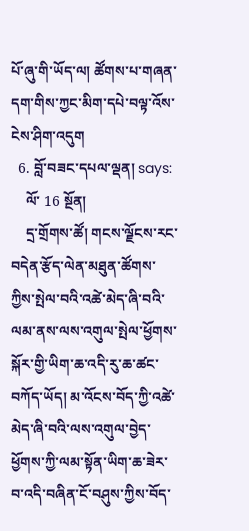པོ་ཞུ་གི་ཡོད་ལ། ཚོགས་པ་གཞན་དག་གིས་ཀྱང་མིག་དཔེ་བལྟ་འོས་ངེས་ཤིག་འདུག
  6. བློ་བཟང་དཔལ་ལྡན། says:
    ལོ་ 16 སྔོན།
    དྲ་གྲོགས་ཚོ། གངས་ལྗོངས་རང་བདེན་རྩོད་ལེན་མཐུན་ཚོགས་ཀྱིས་སྤེལ་བའི་འཚེ་མེད་ཞི་བའི་ལམ་ནས་ལས་འགུལ་སྤེལ་ཕྱོགས་སྐོར་གྱི་ཡིག་ཆ་འདི་རུ་ཆ་ཚང་བཀོད་ཡོད། མ་འོངས་བོད་ཀྱི་འཚེ་མེད་ཞི་བའི་ལས་འགུལ་བྱེད་ཕྱོགས་ཀྱི་ལམ་སྟོན་ཡིག་ཆ་ཟེར་བ་འདི་བཞིན་ངོ་བཤུས་ཀྱིས་བོད་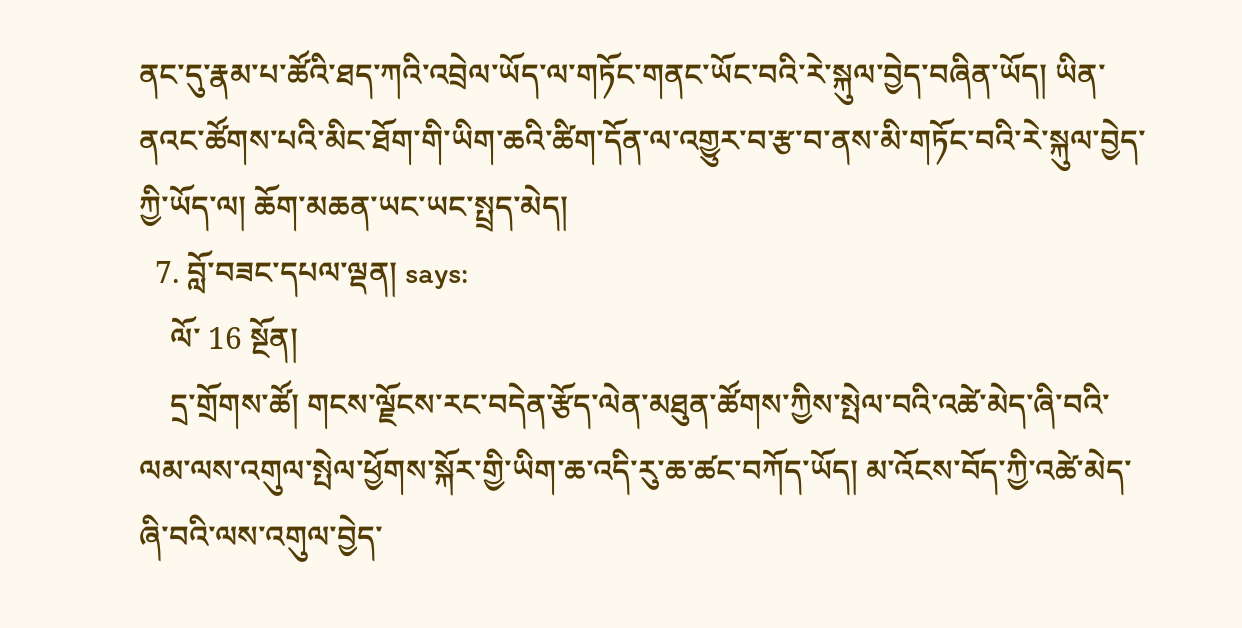ནང་དུ་རྣམ་པ་ཚོའི་ཐད་ཀའི་འབྲེལ་ཡོད་ལ་གཏོང་གནང་ཡོང་བའི་རེ་སྐུལ་བྱེད་བཞིན་ཡོད། ཡིན་ནའང་ཚོགས་པའི་མིང་ཐོག་གི་ཡིག་ཆའི་ཚིག་དོན་ལ་འགྱུར་བ་རྩ་བ་ནས་མི་གཏོང་བའི་རེ་སྐུལ་བྱེད་ཀྱི་ཡོད་ལ། ཆོག་མཆན་ཡང་ཡང་སྤྲད་མེད།
  7. བློ་བཟང་དཔལ་ལྡན། says:
    ལོ་ 16 སྔོན།
    དྲ་གྲོགས་ཚོ། གངས་ལྗོངས་རང་བདེན་རྩོད་ལེན་མཐུན་ཚོགས་ཀྱིས་སྤེལ་བའི་འཚེ་མེད་ཞི་བའི་ལམ་ལས་འགུལ་སྤེལ་ཕྱོགས་སྐོར་གྱི་ཡིག་ཆ་འདི་རུ་ཆ་ཚང་བཀོད་ཡོད། མ་འོངས་བོད་ཀྱི་འཚེ་མེད་ཞི་བའི་ལས་འགུལ་བྱེད་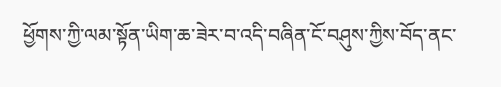ཕྱོགས་ཀྱི་ལམ་སྟོན་ཡིག་ཆ་ཟེར་བ་འདི་བཞིན་ངོ་བཤུས་ཀྱིས་བོད་ནང་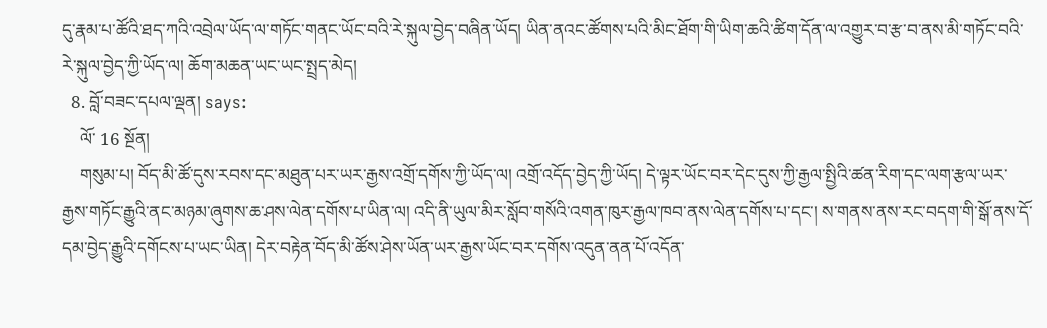དུ་རྣམ་པ་ཚོའི་ཐད་ཀའི་འབྲེལ་ཡོད་ལ་གཏོང་གནང་ཡོང་བའི་རེ་སྐུལ་བྱེད་བཞིན་ཡོད། ཡིན་ནའང་ཚོགས་པའི་མིང་ཐོག་གི་ཡིག་ཆའི་ཚིག་དོན་ལ་འགྱུར་བ་རྩ་བ་ནས་མི་གཏོང་བའི་རེ་སྐུལ་བྱེད་ཀྱི་ཡོད་ལ། ཆོག་མཆན་ཡང་ཡང་སྤྲད་མེད།
  8. བློ་བཟང་དཔལ་ལྡན། says:
    ལོ་ 16 སྔོན།
    གསུམ་པ། བོད་མི་ཚོ་དུས་རབས་དང་མཐུན་པར་ཡར་རྒྱས་འགྲོ་དགོས་ཀྱི་ཡོད་ལ། འགྲོ་འདོད་བྱེད་ཀྱི་ཡོད། དེ་ལྟར་ཡོང་བར་དེང་དུས་ཀྱི་རྒྱལ་སྤྱིའི་ཚན་རིག་དང་ལག་རྩལ་ཡར་རྒྱས་གཏོང་རྒྱུའི་ནང་མཉམ་ཞུགས་ཆ་ཤས་ལེན་དགོས་པ་ཡིན་ལ། འདི་ནི་ཡུལ་མིར་སློབ་གསོའི་འགན་ཁུར་རྒྱལ་ཁབ་ནས་ལེན་དགོས་པ་དང་། ས་གནས་ནས་རང་བདག་གི་སྒོ་ནས་དོ་དམ་བྱེད་རྒྱུའི་དགོངས་པ་ཡང་ཡིན། དེར་བརྟེན་བོད་མི་ཚོས་ཤེས་ཡོན་ཡར་རྒྱས་ཡོང་བར་དགོས་འདུན་ནན་པོ་འདོན་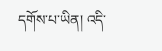དགོས་པ་ཡིན། འདི་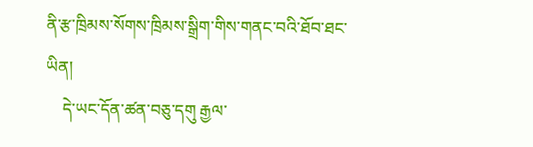ནི་རྩ་ཁྲིམས་སོགས་ཁྲིམས་སྒྲིག་གིས་གནང་བའི་ཐོབ་ཐང་ཡིན།
    དེ་ཡང་དོན་ཚན་བཅུ་དགུ རྒྱལ་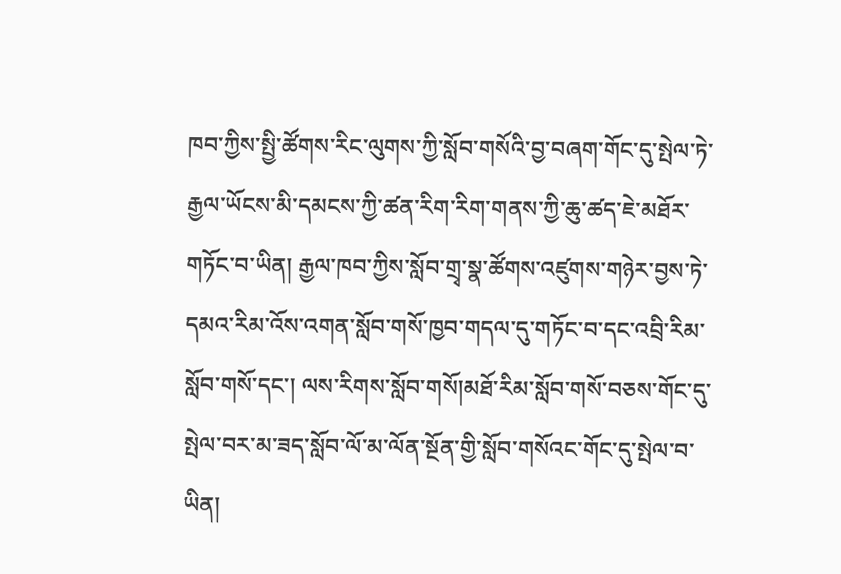ཁབ་ཀྱིས་སྤྱི་ཚོགས་རིང་ལུགས་ཀྱི་སློབ་གསོའི་བྱ་བཞག་གོང་དུ་སྤེལ་ཏེ་རྒྱལ་ཡོངས་མི་དམངས་ཀྱི་ཚན་རིག་རིག་གནས་ཀྱི་ཆུ་ཚད་ཇེ་མཐོར་གཏོང་བ་ཡིན། རྒྱལ་ཁབ་ཀྱིས་སློབ་གྲྭ་སྣ་ཚོགས་འཛུགས་གཉེར་བྱས་ཏེ་དམའ་རིམ་འོས་འགན་སློབ་གསོ་ཁྱབ་གདལ་དུ་གཏོང་བ་དང་འབྲི་རིམ་སློབ་གསོ་དང་། ལས་རིགས་སློབ་གསོ།མཐོ་རིམ་སློབ་གསོ་བཅས་གོང་དུ་སྤེལ་བར་མ་ཟད་སློབ་ལོ་མ་ལོན་སྔོན་གྱི་སློབ་གསོའང་གོང་དུ་སྤེལ་བ་ཡིན།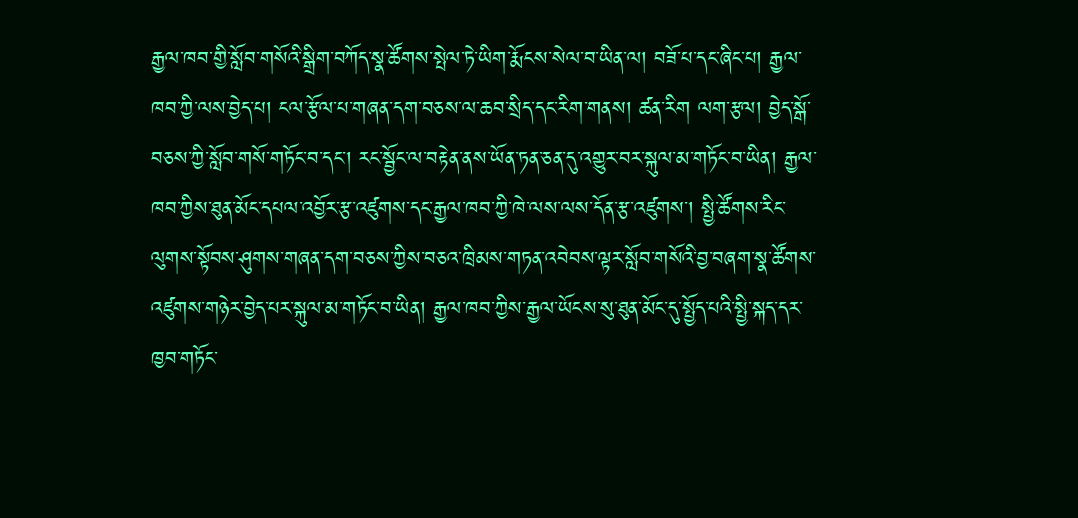རྒྱལ་ཁབ་གྱི་སློབ་གསོའི་སྒྲིག་བཀོད་སྣ་ཚོགས་སྤེལ་ཏེ་ཡིག་རྨོངས་སེལ་བ་ཡིན་ལ། བཟོ་པ་དང་ཞིང་པ། རྒྱལ་ཁབ་ཀྱི་ལས་བྱེད་པ། ངལ་རྩོལ་པ་གཞན་དག་བཅས་ལ་ཆབ་སྲིད་དང་རིག་གནས། ཚན་རིག ལག་རྩལ། བྱེད་སྒོ་བཅས་ཀྱི་སློབ་གསོ་གཏོང་བ་དང་། རང་སྦྱོང་ལ་བརྟེན་ནས་ཡོན་ཏན་ཅན་དུ་འགྱུར་བར་སྐུལ་མ་གཏོང་བ་ཡིན། རྒྱལ་ཁབ་ཀྱིས་ཐུན་མོང་དཔལ་འབྱོར་རྩ་འཛུགས་དང་རྒྱལ་ཁབ་ཀྱི་ཁེ་ལས་ལས་དོན་རྩ་འཛུགས་། སྤྱི་ཚོགས་རིང་ལུགས་སྟོབས་ཤུགས་གཞན་དག་བཅས་ཀྱིས་བཅའ་ཁྲིམས་གཏན་འབེབས་ལྟར་སློབ་གསོའི་བྱ་བཞག་སྣ་ཚོགས་འཛུགས་གཉེར་བྱེད་པར་སྐུལ་མ་གཏོང་བ་ཡིན། རྒྱལ་ཁབ་ཀྱིས་རྒྱལ་ཡོངས་སུ་ཐུན་མོང་དུ་སྤྱོད་པའི་སྤྱི་སྐད་དར་ཁྱབ་གཏོང་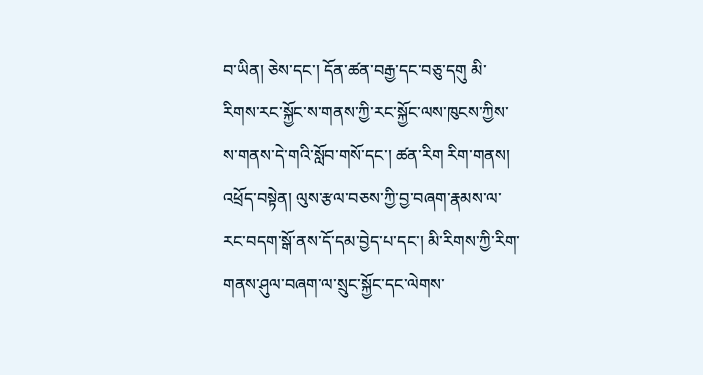བ་ཡིན། ཅེས་དང་། དོན་ཚན་བརྒྱ་དང་བཅུ་དགུ མི་རིགས་རང་སྐྱོང་ས་གནས་ཀྱི་རང་སྐྱོང་ལས་ཁུངས་ཀྱིས་ས་གནས་དེ་གའི་སློབ་གསོ་དང་། ཚན་རིག རིག་གནས། འཕྲོད་བསྟེན། ལུས་རྩལ་བཅས་ཀྱི་བྱ་བཞག་རྣམས་ལ་རང་བདག་སྒོ་ནས་དོ་དམ་བྱེད་པ་དང་། མི་རིགས་ཀྱི་རིག་གནས་ཤུལ་བཞག་ལ་སྲུང་སྐྱོང་དང་ལེགས་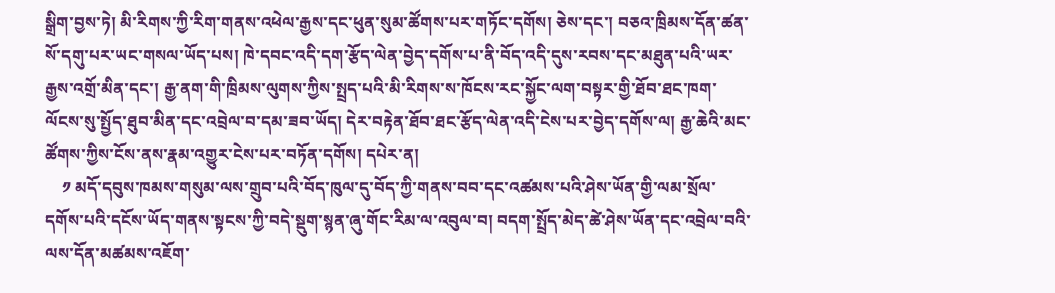སྒྲིག་བྱས་ཏེ། མི་རིགས་ཀྱི་རིག་གནས་འཕེལ་རྒྱས་དང་ཕུན་སུམ་ཚོགས་པར་གཏོང་དགོས། ཅེས་དང་། བཅའ་ཁྲིམས་དོན་ཚན་སོ་དགུ་པར་ཡང་གསལ་ཡོད་པས། ཁེ་དབང་འདི་དག་རྩོད་ལེན་བྱེད་དགོས་པ་ནི་བོད་འདི་དུས་རབས་དང་མཐུན་པའི་ཡར་རྒྱས་འགྲོ་མིན་དང་། རྒྱ་ནག་གི་ཁྲིམས་ལུགས་ཀྱིས་སྤྲད་པའི་མི་རིགས་ས་ཁོངས་རང་སྐྱོང་ལག་བསྟར་གྱི་ཐོབ་ཐང་ཁག་ལོངས་སུ་སྤྱོད་ཐུབ་མིན་དང་འབྲེལ་བ་དམ་ཟབ་ཡོད། དེར་བརྟེན་ཐོབ་ཐང་རྩོད་ལེན་འདི་ངེས་པར་བྱེད་དགོས་ལ། རྒྱ་ཆེའི་མང་ཚོགས་ཀྱིས་ངོས་ནས་རྣམ་འགྱུར་ངེས་པར་བཏོན་དགོས། དཔེར་ན།
    ༡ མདོ་དབུས་ཁམས་གསུམ་ལས་གྲུབ་པའི་བོད་ཁུལ་དུ་བོད་ཀྱི་གནས་བབ་དང་འཚམས་པའི་ཤེས་ཡོན་གྱི་ལམ་སྲོལ་དགོས་པའི་དངོས་ཡོད་གནས་སྟངས་ཀྱི་བདེ་སྡུག་སྙན་ཞུ་གོང་རིམ་ལ་འབུལ་བ། བདག་སྤྲོད་མེད་ཚེ་ཤེས་ཡོན་དང་འབྲེལ་བའི་ལས་དོན་མཚམས་འཇོག་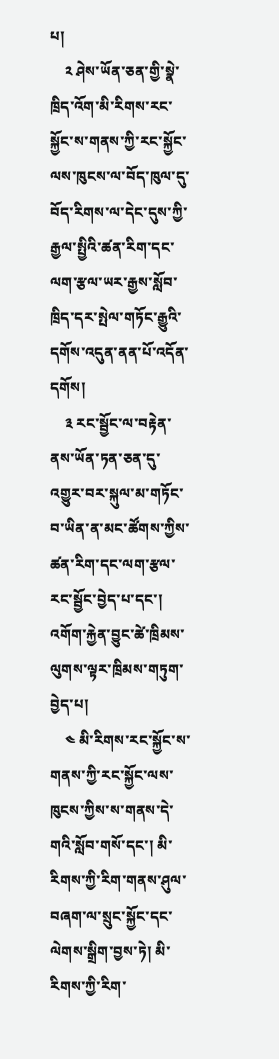པ།
    ༢ ཤེས་ཡོན་ཅན་གྱི་སྣེ་ཁྲིད་འོག་མི་རིགས་རང་སྐྱོང་ས་གནས་ཀྱི་རང་སྐྱོང་ལས་ཁུངས་ལ་བོད་ཁུལ་དུ་བོད་རིགས་ལ་དེང་དུས་ཀྱི་རྒྱལ་སྤྱིའི་ཚན་རིག་དང་ལག་རྩལ་ཡར་རྒྱས་སློབ་ཁྲིད་དར་སྤེལ་གཏོང་རྒྱུའི་དགོས་འདུན་ནན་པོ་འདོན་དགོས།
    ༣ རང་སྦྱོང་ལ་བརྟེན་ནས་ཡོན་ཏན་ཅན་དུ་འགྱུར་བར་སྐུལ་མ་གཏོང་བ་ཡིན་ན་མང་ཚོགས་ཀྱིས་ཚན་རིག་དང་ལག་རྩལ་རང་སྦྱོང་བྱེད་པ་དང་། འགོག་རྐྱེན་བྱུང་ཚེ་ཁྲིམས་ལུགས་ལྟར་ཁྲིམས་གཏུག་བྱེད་པ།
    ༤ མི་རིགས་རང་སྐྱོང་ས་གནས་ཀྱི་རང་སྐྱོང་ལས་ཁུངས་ཀྱིས་ས་གནས་དེ་གའི་སློབ་གསོ་དང་། མི་རིགས་ཀྱི་རིག་གནས་ཤུལ་བཞག་ལ་སྲུང་སྐྱོང་དང་ལེགས་སྒྲིག་བྱས་ཏེ། མི་རིགས་ཀྱི་རིག་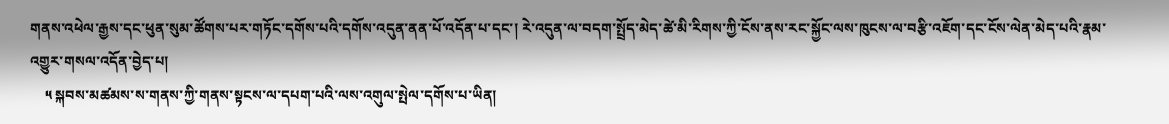གནས་འཕེལ་རྒྱས་དང་ཕུན་སུམ་ཚོགས་པར་གཏོང་དགོས་པའི་དགོས་འདུན་ནན་པོ་འདོན་པ་དང་། རེ་འདུན་ལ་བདག་སྤྲོད་མེད་ཚེ་མི་རིགས་ཀྱི་ངོས་ནས་རང་སྐྱོང་ལས་ཁུངས་ལ་བརྩི་འཇོག་དང་ངོས་ལེན་མེད་པའི་རྣམ་འགྱུར་གསལ་འདོན་བྱེད་པ།
    ༥ སྐབས་མཚམས་ས་གནས་ཀྱི་གནས་སྟངས་ལ་དཔག་པའི་ལས་འགུལ་སྤེལ་དགོས་པ་ཡིན།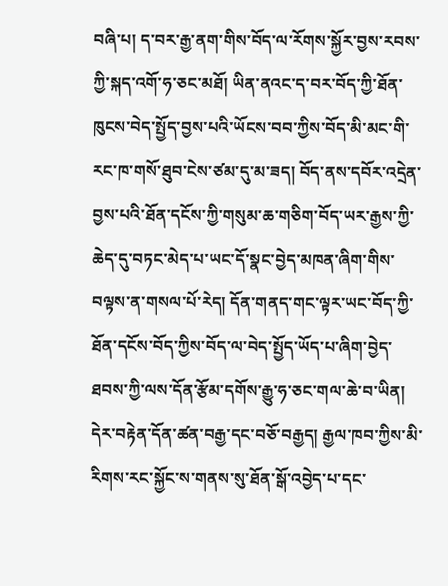བཞི་པ། ད་བར་རྒྱ་ནག་གིས་བོད་ལ་རོགས་སྐྱོར་བྱས་རབས་ཀྱི་སྐད་འགོ་ཧ་ཅང་མཐོ། ཡིན་ནའང་ད་བར་བོད་ཀྱི་ཐོན་ཁུངས་བེད་སྤྱོད་བྱས་པའི་ཡོངས་བབ་ཀྱིས་བོད་མི་མང་གི་རང་ཁ་གསོ་ཐུབ་ངེས་ཙམ་དུ་མ་ཟད། བོད་ནས་དབོར་འདྲེན་བྱས་པའི་ཐོན་དངོས་ཀྱི་གསུམ་ཆ་གཅིག་བོད་ཡར་རྒྱས་ཀྱི་ཆེད་དུ་བཏང་མེད་པ་ཡང་དོ་སྣང་བྱེད་མཁན་ཞིག་གིས་བལྟས་ན་གསལ་པོ་རེད། དོན་གནད་གང་ལྟར་ཡང་བོད་ཀྱི་ཐོན་དངོས་བོད་ཀྱིས་བོད་ལ་བེད་སྤྱོད་ཡོད་པ་ཞིག་བྱེད་ཐབས་ཀྱི་ལས་དོན་རྩོམ་དགོས་རྒྱུ་ཧ་ཅང་གལ་ཆེ་བ་ཡིན། དེར་བརྟེན་དོན་ཚན་བརྒྱ་དང་བཅོ་བརྒྱད། རྒྱལ་ཁབ་ཀྱིས་མི་རིགས་རང་སྐྱོང་ས་གནས་སུ་ཐོན་སྒོ་འབྱེད་པ་དང་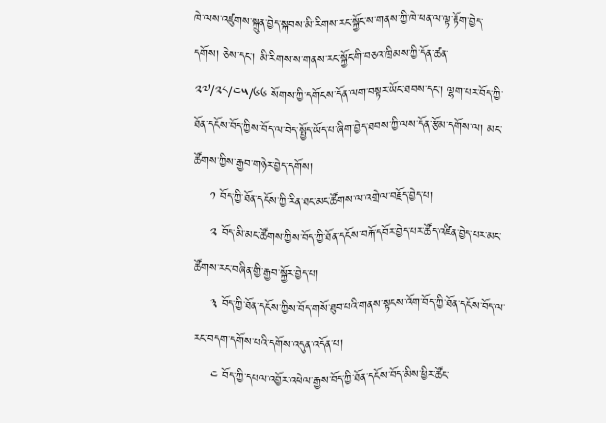ཁེ་ལས་འཛུགས་སྐྲུན་བྱེད་སྐབས་མི་རིགས་རང་སྐྱོང་ས་གནས་ཀྱི་ཁེ་ཕན་ལ་ལྟ་རྟོག་བྱེད་དགོས། ཅེས་དང་། མི་རིགས་ས་གནས་རང་སྐྱོང་གི་བཅའ་ཁྲིམས་ཀྱི་དོན་ཚན་༢༧/༢༨/༤༥/༦༦ སོགས་ཀྱི་དགོངས་དོན་ལག་བསྟར་ཡོང་ཐབས་དང་། ལྷག་པར་བོད་ཀྱི་ཐོན་དངོས་བོད་ཀྱིས་བོད་ལ་བེད་སྤྱོད་ཡོད་པ་ཞིག་བྱེད་ཐབས་ཀྱི་ལས་དོན་རྩོམ་དགོས་ལ། མང་ཚོགས་ཀྱིས་རྒྱབ་གཉེར་བྱེད་དགོས།
    ༡ བོད་ཀྱི་ཐོན་དངོས་ཀྱི་རིན་ཐང་མང་ཚོགས་ལ་འགྲེལ་བརྗོད་བྱེད་པ།
    ༢ བོད་མི་མང་ཚོགས་ཀྱིས་བོད་ཀྱི་ཐོན་དངོས་བརྐོ་དབོར་བྱེད་པར་ཚོད་འཛིན་བྱེད་པར་མང་ཚོགས་རང་བཞིན་གྱི་རྒྱབ་སྐྱོར་བྱེད་པ།
    ༣ བོད་ཀྱི་ཐོན་དངོས་ཀྱིས་བོད་གསོ་ཐུབ་པའི་གནས་སྟངས་འོག་བོད་ཀྱི་ཐོན་དངོས་བོད་ལ་རང་བདག་དགོས་པའི་དགོས་འདུན་འདོན་པ།
    ༤ བོད་ཀྱི་དཔལ་འབྱོར་འཕེལ་རྒྱས་བོད་ཀྱི་ཐོན་དངོས་བོད་མིས་ཕྱིར་ཚོང་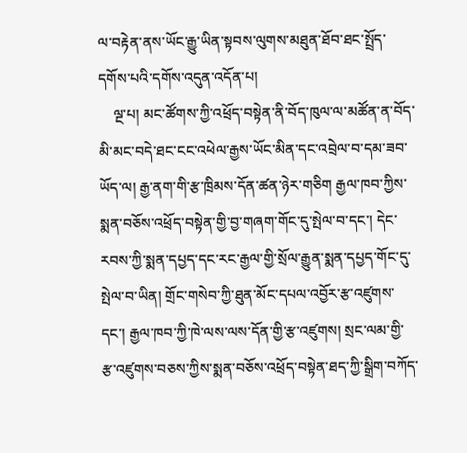ལ་བརྟེན་ནས་ཡོང་རྒྱུ་ཡིན་སྟབས་ལུགས་མཐུན་ཐོབ་ཐང་སྤྲོད་དགོས་པའི་དགོས་འདུན་འདོན་པ།
    ལྔ་པ། མང་ཚོགས་ཀྱི་འཕྲོད་བསྟེན་ནི་བོད་ཁུལ་ལ་མཚོན་ན་བོད་མི་མང་བདེ་ཐང་ངང་འཕེལ་རྒྱས་ཡོང་མིན་དང་འབྲེལ་བ་དམ་ཟབ་ཡོད་ལ། རྒྱ་ནག་གི་རྩ་ཁྲིམས་དོན་ཚན་ཉེར་གཅིག རྒྱལ་ཁབ་ཀྱིས་སྨན་བཅོས་འཕྲོད་བསྟེན་གྱི་བྱ་གཞག་གོང་དུ་སྤེལ་བ་དང་། དེང་རབས་ཀྱི་སྨན་དཔྱད་དང་རང་རྒྱལ་གྱི་སྲོལ་རྒྱུན་སྨན་དཔྱད་གོང་དུ་སྤེལ་བ་ཡིན། གྲོང་གསེབ་ཀྱི་ཐུན་མོང་དཔལ་འབྱོར་རྩ་འཛུགས་དང་། རྒྱལ་ཁབ་ཀྱི་ཁེ་ལས་ལས་དོན་གྱི་རྩ་འཛུགས། སྲང་ལམ་གྱི་རྩ་འཛུགས་བཅས་ཀྱིས་སྨན་བཅོས་འཕྲོད་བསྟེན་ཐད་ཀྱི་སྒྲིག་བཀོད་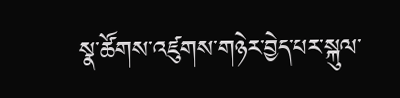སྣ་ཚོགས་འཛུགས་གཉེར་བྱེད་པར་སྐུལ་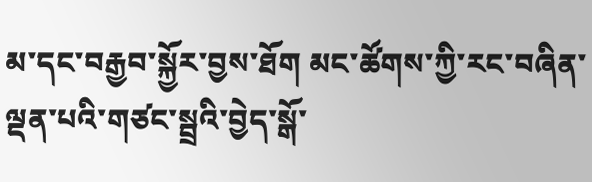མ་དང་བརྒྱབ་སྐྱོར་བྱས་ཐོག མང་ཚོགས་ཀྱི་རང་བཞིན་ལྡན་པའི་གཙང་སྦྲའི་བྱེད་སྒོ་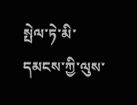སྤེལ་ཏེ་མི་དམངས་ཀྱི་ལུས་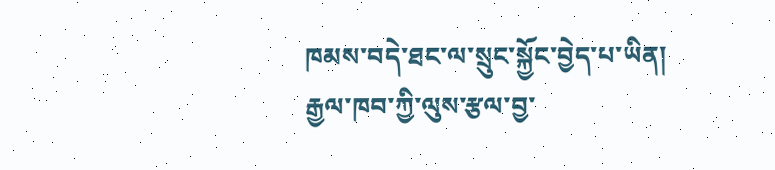ཁམས་བདེ་ཐང་ལ་སྲུང་སྐྱོང་བྱེད་པ་ཡིན། རྒྱལ་ཁབ་ཀྱི་ལུས་རྩལ་བྱ་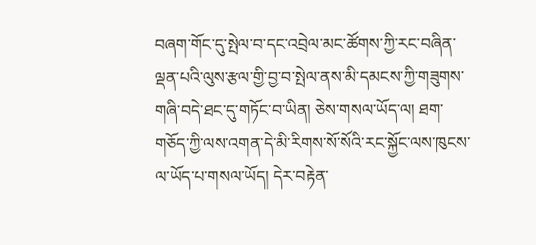བཞག་གོང་དུ་སྤེལ་བ་དང་འབྲེལ་མང་ཚོགས་ཀྱི་རང་བཞིན་ལྡན་པའི་ལུས་རྩལ་གྱི་བྱ་བ་སྤེལ་ནས་མི་དམངས་ཀྱི་གཟུགས་གཞི་བདེ་ཐང་དུ་གཏོང་བ་ཡིན། ཅེས་གསལ་ཡོད་ལ། ཐག་གཅོད་ཀྱི་ལས་འགན་དེ་མི་རིགས་སོ་སོའི་རང་སྐྱོང་ལས་ཁུངས་ལ་ཡོད་པ་གསལ་ཡོད། དེར་བརྟེན་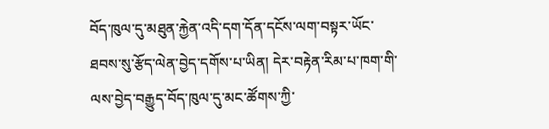བོད་ཁུལ་དུ་མཐུན་རྐྱེན་འདི་དག་དོན་དངོས་ལག་བསྟར་ཡོང་ཐབས་སུ་རྩོད་ལེན་བྱེད་དགོས་པ་ཡིན། དེར་བརྟེན་རིམ་པ་ཁག་གི་ལས་བྱེད་བརྒྱུད་བོད་ཁུལ་དུ་མང་ཚོགས་ཀྱི་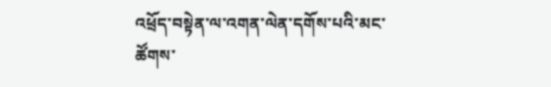འཕྲོད་བསྟེན་ལ་འགན་ལེན་དགོས་པའི་མང་ཚོགས་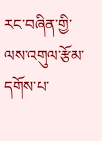རང་བཞིན་གྱི་ལས་འགུལ་རྩོམ་དགོས་པ་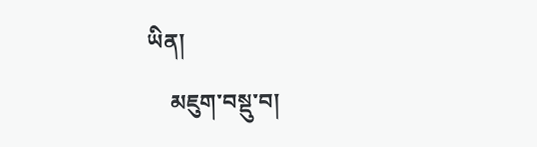ཡིན།
    མཇུག་བསྡུ་བ།